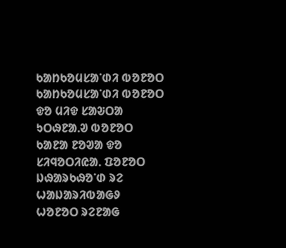ᱠᱟᱴᱠᱚᱢᱥᱟᱸᱰᱤ ᱵᱚᱱᱚᱛ
ᱠᱟᱴᱠᱚᱢᱥᱟᱸᱰᱤ ᱵᱚᱱᱚᱛ ᱫᱚ ᱢᱤᱫ ᱥᱟᱶᱛᱟ ᱩᱛᱷᱱᱟᱹᱣ ᱵᱚᱱᱚᱛ ᱠᱟᱱᱟ ᱱᱚᱣᱟ ᱫᱚ ᱥᱤᱧᱚᱛᱤᱭᱟᱹ ᱯᱚᱱᱚᱛ ᱡᱷᱟᱨᱠᱷᱚᱸᱰ ᱨᱮ ᱦᱟᱡᱟᱨᱤᱵᱟᱜᱽ ᱦᱚᱱᱚᱛ ᱨᱮᱱᱟᱜ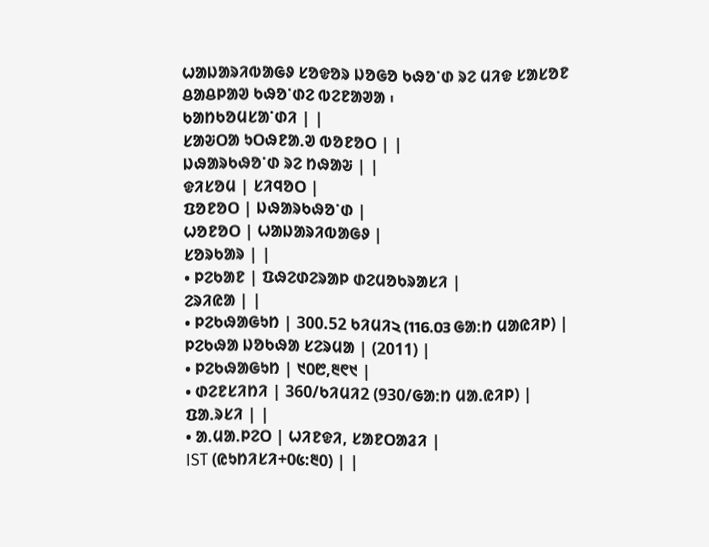ᱦᱟᱡᱟᱨᱤᱵᱟᱜᱽ ᱥᱚᱫᱚᱨ ᱡᱚᱜᱚ ᱠᱷᱚᱸᱰ ᱨᱮ ᱢᱤᱫ ᱥᱟᱥᱚᱱ ᱪᱟᱪᱞᱟᱣ ᱠᱷᱚᱸᱰᱮ ᱵᱮᱱᱟᱣᱟ ᱾
ᱠᱟᱴᱠᱚᱢᱥᱟᱸᱰᱤ | |
ᱥᱟᱶᱛᱟ ᱩᱛᱷᱱᱟᱹᱣ ᱵᱚᱱᱚᱛ | |
ᱡᱷᱟᱨᱠᱷᱚᱸᱰ ᱨᱮ ᱴᱷᱟᱶ | |
ᱫᱤᱥᱚᱢ | ᱥᱤᱧᱚᱛ |
ᱯᱚᱱᱚᱛ | ᱡᱷᱟᱨᱠᱷᱚᱸᱰ |
ᱦᱚᱱᱚᱛ | ᱦᱟᱡᱟᱨᱤᱵᱟᱜᱽ |
ᱥᱚᱨᱠᱟᱨ | |
• ᱞᱮᱠᱟᱱ | ᱯᱷᱮᱰᱮᱨᱟᱞ ᱰᱮᱢᱚᱠᱨᱟᱥᱤ |
ᱮᱨᱤᱭᱟ | |
• ᱞᱮᱠᱷᱟᱜᱩᱴ | 300.52 ᱠᱤᱢᱤ২ (116.03 ᱜᱟᱺᱴ ᱢᱟᱭᱤᱞ) |
ᱞᱮᱠᱷᱟ ᱡᱚᱠᱷᱟ ᱥᱮᱨᱢᱟ | (2011) |
• ᱞᱮᱠᱷᱟᱜᱩᱴ | ᱑᱐᱘,᱓᱖᱑ |
• ᱰᱮᱱᱥᱤᱴᱤ | 360/ᱠᱤᱢᱤ2 (930/ᱜᱟᱺᱴ ᱢᱟᱹᱭᱤᱞ) |
ᱯᱟᱹᱨᱥᱤ | |
• ᱟᱹᱢᱟᱹᱞᱮᱛ | ᱦᱤᱱᱫᱤ, ᱥᱟᱱᱛᱟᱲᱤ |
IST (ᱭᱩᱴᱤᱥᱤ+᱐᱕:᱓᱐) | |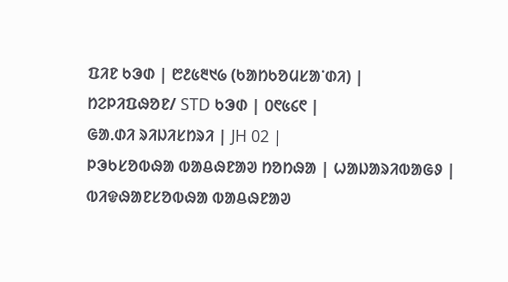ᱯᱤᱱ ᱠᱳᱰ | ᱘᱒᱕᱓᱑᱙ (ᱠᱟᱴᱠᱚᱢᱥᱟᱸᱰᱤ) |
ᱴᱮᱞᱤᱯᱷᱚᱱ/ STD ᱠᱳᱰ | ᱐᱖᱕᱔᱖ |
ᱜᱟᱹᱰᱤ ᱨᱤᱡᱤᱥᱴᱨᱤ | JH 02 |
ᱞᱳᱠᱥᱚᱵᱷᱟ ᱵᱟᱪᱷᱱᱟᱣ ᱴᱚᱴᱷᱟ | ᱦᱟᱡᱟᱨᱤᱵᱟᱜᱽ |
ᱵᱤᱫᱷᱟᱱᱥᱚᱵᱷᱟ ᱵᱟᱪᱷᱱᱟᱣ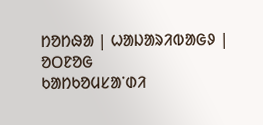ᱴᱚᱴᱷᱟ | ᱦᱟᱡᱟᱨᱤᱵᱟᱜᱽ |
ᱚᱛᱱᱚᱜ
ᱠᱟᱴᱠᱚᱢᱥᱟᱸᱰᱤ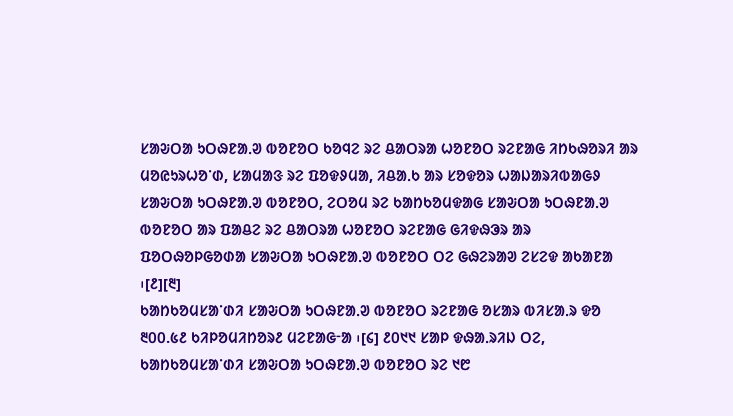ᱥᱟᱶᱛᱟ ᱩᱛᱷᱱᱟᱹᱣ ᱵᱚᱱᱚᱛ ᱠᱚᱧᱮ ᱨᱮ ᱪᱟᱛᱨᱟ ᱦᱚᱱᱚᱛ ᱨᱮᱱᱟᱜ ᱤᱴᱠᱷᱚᱨᱤ ᱟᱨ ᱢᱚᱭᱩᱨᱦᱚᱸᱰ, ᱥᱟᱢᱟᱝ ᱨᱮ ᱯᱚᱫᱽᱢᱟ, ᱤᱪᱟᱹᱠ ᱟᱨ ᱥᱚᱫᱚᱨ ᱦᱟᱡᱟᱨᱤᱵᱟᱜᱽ ᱥᱟᱶᱛᱟ ᱩᱛᱷᱱᱟᱹᱣ ᱵᱚᱱᱚᱛ, ᱮᱛᱚᱢ ᱨᱮ ᱠᱟᱴᱠᱚᱢᱫᱟᱜ ᱥᱟᱶᱛᱟ ᱩᱛᱷᱱᱟᱹᱣ ᱵᱚᱱᱚᱛ ᱟᱨ ᱯᱟᱪᱮ ᱨᱮ ᱪᱟᱛᱨᱟ ᱦᱚᱱᱚᱛ ᱨᱮᱱᱟᱜ ᱜᱤᱫᱷᱳᱨ ᱟᱨ ᱯᱚᱛᱷᱚᱞᱜᱚᱰᱟ ᱥᱟᱶᱛᱟ ᱩᱛᱷᱱᱟᱹᱣ ᱵᱚᱱᱚᱛ ᱛᱮ ᱜᱷᱮᱨᱟᱣ ᱮᱥᱮᱫ ᱟᱠᱟᱱᱟ ᱾[᱒][᱓]
ᱠᱟᱴᱠᱚᱢᱥᱟᱸᱰᱤ ᱥᱟᱶᱛᱟ ᱩᱛᱷᱱᱟᱹᱣ ᱵᱚᱱᱚᱛ ᱨᱮᱱᱟᱜ ᱚᱥᱟᱨ ᱵᱤᱥᱟᱹᱨ ᱫᱚ ᱓᱐᱐.᱕᱒ ᱠᱤᱞᱚᱢᱤᱴᱚᱨ᱒ ᱢᱮᱱᱟᱜᱼᱟ ᱾[᱔] ᱒᱐᱑᱑ ᱥᱟᱞ ᱫᱷᱟᱹᱨᱤᱡ ᱛᱮ, ᱠᱟᱴᱠᱚᱢᱥᱟᱸᱰᱤ ᱥᱟᱶᱛᱟ ᱩᱛᱷᱱᱟᱹᱣ ᱵᱚᱱᱚᱛ ᱨᱮ ᱑᱘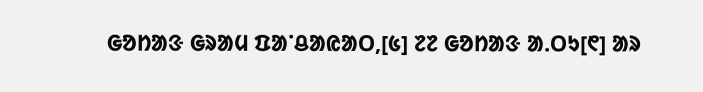ᱜᱚᱴᱟᱝ ᱜᱨᱟᱢ ᱯᱟᱸᱪᱟᱭᱟᱛ,[᱕] ᱗᱗ ᱜᱚᱴᱟᱝ ᱟᱹᱛᱩ[᱖] ᱟᱨ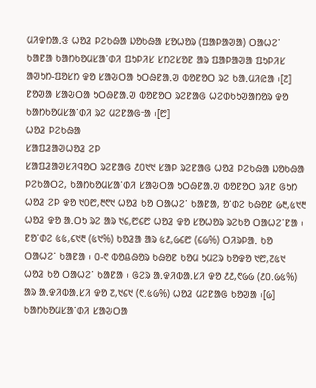ᱢᱤᱫᱴᱟᱹᱝ ᱦᱚᱲ ᱞᱮᱠᱷᱟ ᱡᱚᱠᱷᱟ ᱥᱚᱦᱚᱨ (ᱯᱟᱞᱟᱣᱟ) ᱛᱟᱦᱮᱸ ᱠᱟᱱᱟ ᱠᱟᱴᱠᱚᱢᱥᱟᱸᱰᱤ ᱯᱩᱞᱤᱥ ᱥᱴᱮᱥᱚᱱ ᱟᱨ ᱯᱟᱞᱟᱣᱟ ᱯᱩᱞᱤᱥ ᱟᱣᱩᱴ-ᱯᱚᱥᱴ ᱫᱚ ᱥᱟᱶᱛᱟ ᱩᱛᱷᱱᱟᱹᱣ ᱵᱚᱱᱚᱛ ᱨᱮ ᱠᱟᱹᱢᱤᱭᱟ ᱾[᱗] ᱱᱚᱣᱟ ᱥᱟᱶᱛᱟ ᱩᱛᱷᱱᱟᱹᱣ ᱵᱚᱱᱚᱛ ᱨᱮᱱᱟᱜ ᱦᱮᱰᱠᱩᱣᱟᱴᱚᱨ ᱫᱚ ᱠᱟᱴᱠᱚᱢᱥᱟᱸᱰᱤ ᱨᱮ ᱢᱮᱱᱟᱜᱼᱟ ᱾[᱘]
ᱦᱚᱲ ᱞᱮᱠᱷᱟ
ᱥᱟᱯᱲᱟᱣᱦᱚᱲ ᱮᱞ
ᱥᱟᱯᱲᱟᱣᱥᱤᱧᱚᱛ ᱨᱮᱱᱟᱜ ᱒᱐᱑᱑ ᱥᱟᱞ ᱨᱮᱱᱟᱜ ᱦᱚᱲ ᱞᱮᱠᱷᱟ ᱡᱚᱠᱷᱟ ᱞᱮᱠᱟᱛᱮ, ᱠᱟᱴᱠᱚᱢᱥᱟᱸᱰᱤ ᱥᱟᱶᱛᱟ ᱩᱛᱷᱱᱟᱹᱣ ᱵᱚᱱᱚᱛ ᱨᱤᱱ ᱜᱩᱴ ᱦᱚᱲ ᱮᱞ ᱫᱚ ᱑᱐᱘,᱓᱖᱑ ᱦᱚᱲ ᱠᱚ ᱛᱟᱦᱮᱸ ᱠᱟᱱᱟ, ᱚᱸᱰᱮ ᱠᱷᱚᱱ ᱙᱓,᱕᱑᱓ ᱦᱚᱲ ᱫᱚ ᱟᱹᱛᱩ ᱨᱮ ᱟᱨ ᱑᱔,᱘᱔᱘ ᱦᱚᱲ ᱫᱚ ᱥᱚᱦᱚᱨ ᱨᱮᱠᱚ ᱛᱟᱦᱮᱸᱱᱟ ᱾ ᱱᱚᱸᱰᱮ ᱕᱕,᱔᱑᱓ (᱕᱑%) ᱠᱚᱲᱟ ᱟᱨ ᱕᱒,᱙᱔᱘ (᱔᱙%) ᱛᱤᱨᱞᱟᱹ ᱠᱚ ᱛᱟᱦᱮᱸ ᱠᱟᱱᱟ ᱾ ᱐-᱖ ᱵᱚᱪᱷᱚᱨ ᱠᱷᱚᱱ ᱠᱚᱢ ᱩᱢᱮᱨ ᱠᱚᱫᱚ ᱑᱘,᱗᱕᱑ ᱦᱚᱲ ᱠᱚ ᱛᱟᱦᱮᱸ ᱠᱟᱱᱟ ᱾ ᱜᱮᱨ ᱟᱹᱫᱤᱵᱟᱹᱥᱤ ᱫᱚ ᱒᱒,᱖᱙᱙ (᱒᱐.᱙᱕%) ᱟᱨ ᱟᱹᱫᱤᱵᱟᱹᱥᱤ ᱫᱚ ᱗,᱑᱔᱑ (᱖.᱕᱙%) ᱦᱚᱲ ᱢᱮᱱᱟᱜ ᱠᱚᱣᱟ ᱾[᱙]
ᱠᱟᱴᱠᱚᱢᱥᱟᱸᱰᱤ ᱥᱟᱶᱛᱟ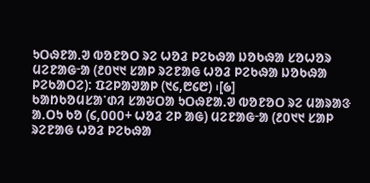ᱩᱛᱷᱱᱟᱹᱣ ᱵᱚᱱᱚᱛ ᱨᱮ ᱦᱚᱲ ᱞᱮᱠᱷᱟ ᱡᱚᱠᱷᱟ ᱥᱚᱦᱚᱨ ᱢᱮᱱᱟᱜᱼᱟ (᱒᱐᱑᱑ ᱥᱟᱞ ᱨᱮᱱᱟᱜ ᱦᱚᱲ ᱞᱮᱠᱷᱟ ᱡᱚᱠᱷᱟ ᱞᱮᱠᱟᱛᱮ): ᱯᱮᱞᱟᱣᱟᱞ (᱑᱔,᱘᱔᱘) ᱾[᱙]
ᱠᱟᱴᱠᱚᱢᱥᱟᱸᱰᱤ ᱥᱟᱶᱛᱟ ᱩᱛᱷᱱᱟᱹᱣ ᱵᱚᱱᱚᱛ ᱨᱮ ᱢᱟᱨᱟᱝ ᱟᱹᱛᱩ ᱠᱚ (᱔,᱐᱐᱐+ ᱦᱚᱲ ᱮᱞ ᱟᱜ) ᱢᱮᱱᱟᱜᱼᱟ (᱒᱐᱑᱑ ᱥᱟᱞ ᱨᱮᱱᱟᱜ ᱦᱚᱲ ᱞᱮᱠᱷᱟ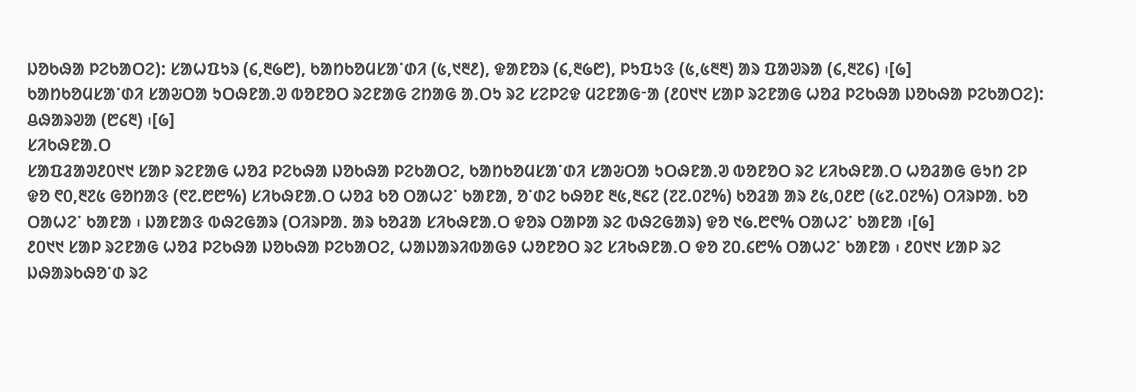ᱡᱚᱠᱷᱟ ᱞᱮᱠᱟᱛᱮ): ᱥᱟᱦᱯᱩᱨ (᱔,᱓᱙᱘), ᱠᱟᱴᱠᱚᱢᱥᱟᱸᱰᱤ (᱕,᱑᱓᱒), ᱫᱟᱱᱚᱨ (᱔,᱓᱙᱘), ᱞᱩᱯᱩᱝ (᱕,᱕᱓᱓) ᱟᱨ ᱯᱟᱣᱨᱟ (᱔,᱓᱗᱔) ᱾[᱙]
ᱠᱟᱴᱠᱚᱢᱥᱟᱸᱰᱤ ᱥᱟᱶᱛᱟ ᱩᱛᱷᱱᱟᱹᱣ ᱵᱚᱱᱚᱛ ᱨᱮᱱᱟᱜ ᱮᱴᱟᱜ ᱟᱹᱛᱩ ᱨᱮ ᱥᱮᱞᱮᱫ ᱢᱮᱱᱟᱜᱼᱟ (᱒᱐᱑᱑ ᱥᱟᱞ ᱨᱮᱱᱟᱜ ᱦᱚᱲ ᱞᱮᱠᱷᱟ ᱡᱚᱠᱷᱟ ᱞᱮᱠᱟᱛᱮ): ᱪᱷᱟᱨᱣᱟ (᱘᱔᱓) ᱾[᱙]
ᱥᱤᱠᱷᱱᱟᱹᱛ
ᱥᱟᱯᱲᱟᱣ᱒᱐᱑᱑ ᱥᱟᱞ ᱨᱮᱱᱟᱜ ᱦᱚᱲ ᱞᱮᱠᱷᱟ ᱡᱚᱠᱷᱟ ᱞᱮᱠᱟᱛᱮ, ᱠᱟᱴᱠᱚᱢᱥᱟᱸᱰᱤ ᱥᱟᱶᱛᱟ ᱩᱛᱷᱱᱟᱹᱣ ᱵᱚᱱᱚᱛ ᱨᱮ ᱥᱤᱠᱷᱱᱟᱹᱛ ᱦᱚᱲᱟᱜ ᱜᱩᱴ ᱮᱞ ᱫᱚ ᱖᱐,᱓᱗᱕ ᱜᱚᱴᱟᱝ (᱖᱗.᱘᱘%) ᱥᱤᱠᱷᱱᱟᱹᱛ ᱦᱚᱲ ᱠᱚ ᱛᱟᱦᱮᱸ ᱠᱟᱱᱟ, ᱚᱸᱰᱮ ᱠᱷᱚᱱ ᱓᱕,᱓᱔᱗ (᱗᱗.᱐᱗%) ᱠᱚᱲᱟ ᱟᱨ ᱒᱕,᱐᱒᱘ (᱕᱗.᱐᱗%) ᱛᱤᱨᱞᱟᱹ ᱠᱚ ᱛᱟᱦᱮᱸ ᱠᱟᱱᱟ ᱾ ᱡᱟᱱᱟᱝ ᱵᱷᱮᱜᱟᱨ (ᱛᱤᱨᱞᱟᱹ ᱟᱨ ᱠᱚᱲᱟ ᱥᱤᱠᱷᱱᱟᱹᱛ ᱫᱚᱨ ᱛᱟᱞᱟ ᱨᱮ ᱵᱷᱮᱜᱟᱨ) ᱫᱚ ᱑᱙.᱘᱖% ᱛᱟᱦᱮᱸ ᱠᱟᱱᱟ ᱾[᱙]
᱒᱐᱑᱑ ᱥᱟᱞ ᱨᱮᱱᱟᱜ ᱦᱚᱲ ᱞᱮᱠᱷᱟ ᱡᱚᱠᱷᱟ ᱞᱮᱠᱟᱛᱮ, ᱦᱟᱡᱟᱨᱤᱵᱟᱜᱽ ᱦᱚᱱᱚᱛ ᱨᱮ ᱥᱤᱠᱷᱱᱟᱹᱛ ᱫᱚ ᱗᱐.᱔᱘% ᱛᱟᱦᱮᱸ ᱠᱟᱱᱟ ᱾ ᱒᱐᱑᱑ ᱥᱟᱞ ᱨᱮ ᱡᱷᱟᱨᱠᱷᱚᱸᱰ ᱨᱮ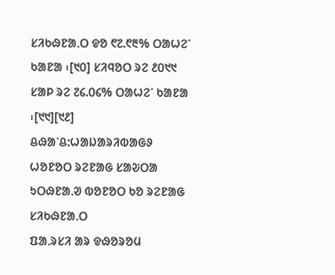ᱥᱤᱠᱷᱱᱟᱹᱛ ᱫᱚ ᱖᱗.᱖᱓% ᱛᱟᱦᱮᱸ ᱠᱟᱱᱟ ᱾[᱑᱐] ᱥᱤᱧᱚᱛ ᱨᱮ ᱒᱐᱑᱑ ᱥᱟᱞ ᱨᱮ ᱗᱔.᱐᱔% ᱛᱟᱦᱮᱸ ᱠᱟᱱᱟ ᱾[᱑᱑][᱑᱒]
ᱪᱷᱟᱸᱪ:ᱦᱟᱡᱟᱨᱤᱵᱟᱜᱽ ᱦᱚᱱᱚᱛ ᱨᱮᱱᱟᱜ ᱥᱟᱶᱛᱟ ᱩᱛᱷᱱᱟᱹᱣ ᱵᱚᱱᱚᱛ ᱠᱚ ᱨᱮᱱᱟᱜ ᱥᱤᱠᱷᱱᱟᱹᱛ
ᱯᱟᱹᱨᱥᱤ ᱟᱨ ᱫᱷᱚᱨᱚᱢ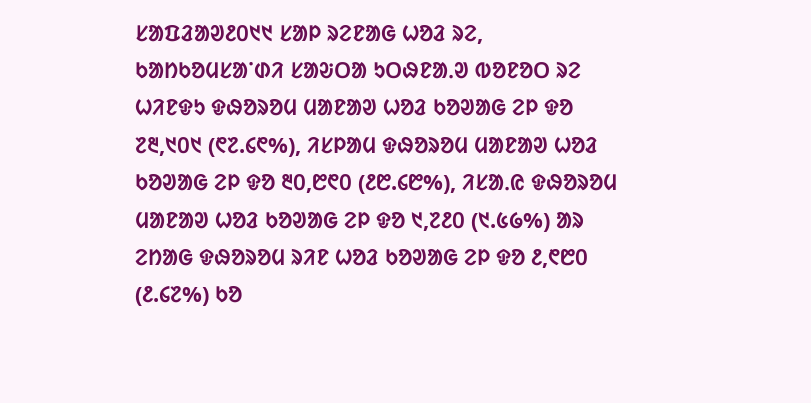ᱥᱟᱯᱲᱟᱣ᱒᱐᱑᱑ ᱥᱟᱞ ᱨᱮᱱᱟᱜ ᱦᱚᱲ ᱨᱮ, ᱠᱟᱴᱠᱚᱢᱥᱟᱸᱰᱤ ᱥᱟᱶᱛᱟ ᱩᱛᱷᱱᱟᱹᱣ ᱵᱚᱱᱚᱛ ᱨᱮ ᱦᱤᱱᱫᱩ ᱫᱷᱚᱨᱚᱢ ᱢᱟᱱᱟᱣ ᱦᱚᱲ ᱠᱚᱣᱟᱜ ᱮᱞ ᱫᱚ ᱗᱓,᱑᱐᱑ (᱖᱗.᱔᱖%), ᱤᱥᱞᱟᱢ ᱫᱷᱚᱨᱚᱢ ᱢᱟᱱᱟᱣ ᱦᱚᱲ ᱠᱚᱣᱟᱜ ᱮᱞ ᱫᱚ ᱓᱐,᱘᱖᱐ (᱒᱘.᱔᱘%), ᱤᱥᱟᱹᱭ ᱫᱷᱚᱨᱚᱢ ᱢᱟᱱᱟᱣ ᱦᱚᱲ ᱠᱚᱣᱟᱜ ᱮᱞ ᱫᱚ ᱑,᱗᱒᱐ (᱑.᱕᱙%) ᱟᱨ ᱮᱴᱟᱜ ᱫᱷᱚᱨᱚᱢ ᱨᱤᱱ ᱦᱚᱲ ᱠᱚᱣᱟᱜ ᱮᱞ ᱫᱚ ᱒,᱖᱘᱐ (᱒.᱔᱗%) ᱠᱚ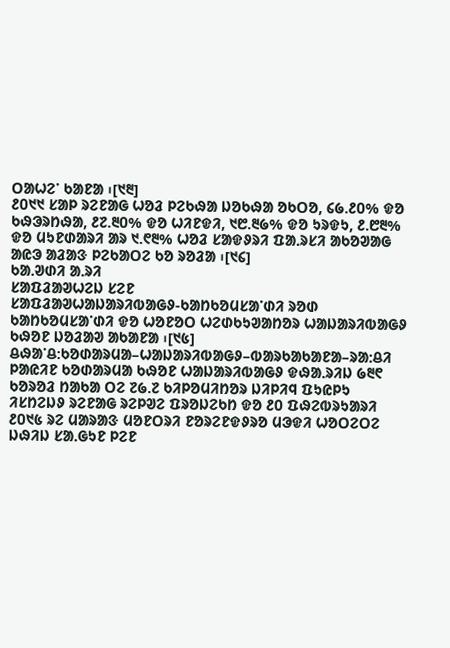ᱛᱟᱦᱮᱸ ᱠᱟᱱᱟ ᱾[᱑᱓]
᱒᱐᱑᱑ ᱥᱟᱞ ᱨᱮᱱᱟᱜ ᱦᱚᱲ ᱞᱮᱠᱷᱟ ᱡᱚᱠᱷᱟ ᱚᱠᱛᱚ, ᱔᱙.᱒᱐% ᱫᱚ ᱠᱷᱳᱨᱴᱷᱟ, ᱒᱗.᱓᱐% ᱫᱚ ᱦᱤᱱᱫᱤ, ᱑᱘.᱓᱙% ᱫᱚ ᱩᱨᱫᱩ, ᱒.᱘᱓% ᱫᱚ ᱢᱩᱱᱰᱟᱨᱤ ᱟᱨ ᱑.᱖᱓% ᱦᱚᱲ ᱥᱟᱫᱽᱨᱤ ᱯᱟᱹᱨᱥᱤ ᱟᱠᱚᱣᱟᱜ ᱟᱭᱳ ᱟᱲᱟᱝ ᱞᱮᱠᱟᱛᱮ ᱠᱚ ᱨᱚᱲᱟ ᱾[᱑᱔]
ᱠᱟᱹᱣᱰᱤ ᱟᱹᱨᱤ
ᱥᱟᱯᱲᱟᱣᱦᱮᱡ ᱥᱮᱱ
ᱥᱟᱯᱲᱟᱣᱦᱟᱡᱟᱨᱤᱵᱟᱜᱽ-ᱠᱟᱴᱠᱚᱢᱥᱟᱸᱰᱤ ᱨᱚᱰ ᱠᱟᱴᱠᱚᱢᱥᱟᱸᱰᱤ ᱫᱚ ᱦᱚᱱᱚᱛ ᱦᱮᱰᱠᱩᱣᱟᱴᱚᱨ ᱦᱟᱡᱟᱨᱤᱵᱟᱜᱽ ᱠᱷᱚᱱ ᱡᱚᱲᱟᱣ ᱟᱠᱟᱱᱟ ᱾[᱑᱕] ᱪᱷᱟᱸᱪ:ᱠᱚᱰᱟᱨᱢᱟ–ᱦᱟᱡᱟᱨᱤᱵᱟᱜᱽ–ᱵᱟᱨᱠᱟᱠᱟᱱᱟ–ᱨᱟᱺᱪᱤ ᱞᱟᱭᱤᱱ ᱠᱚᱰᱟᱨᱢᱟ ᱠᱷᱚᱱ ᱦᱟᱡᱟᱨᱤᱵᱟᱜᱽ ᱫᱷᱟᱹᱨᱤᱡ ᱙᱓᱖ ᱠᱚᱨᱚᱲ ᱴᱟᱠᱟ ᱛᱮ ᱗᱙.᱗ ᱠᱤᱞᱚᱢᱤᱴᱚᱨ ᱡᱤᱞᱤᱧ ᱯᱩᱭᱞᱩ ᱤᱥᱴᱮᱡᱽ ᱨᱮᱱᱟᱜ ᱨᱮᱞᱣᱮ ᱯᱨᱚᱡᱮᱠᱴ ᱫᱚ ᱒᱐ ᱯᱷᱮᱵᱨᱩᱟᱨᱤ ᱒᱐᱑᱕ ᱨᱮ ᱢᱟᱨᱟᱝ ᱢᱚᱱᱛᱨᱤ ᱱᱚᱨᱮᱱᱫᱽᱨᱚ ᱢᱳᱫᱤ ᱦᱚᱛᱮᱛᱮ ᱡᱷᱤᱡ ᱥᱟᱹᱜᱩᱱ ᱞᱮᱱ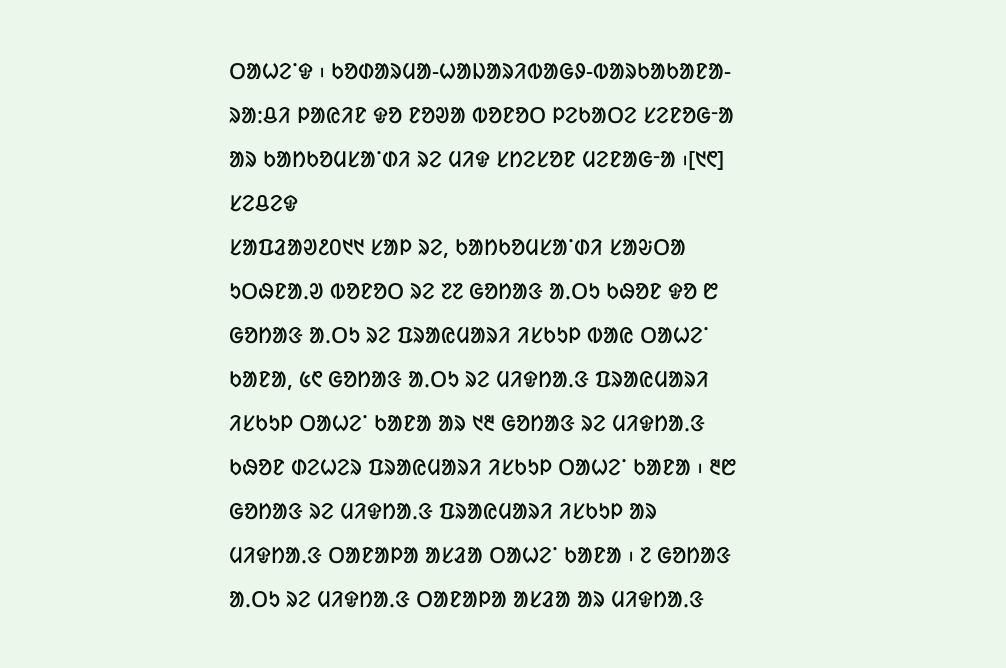ᱛᱟᱦᱮᱸᱫ ᱾ ᱠᱚᱰᱟᱨᱢᱟ-ᱦᱟᱡᱟᱨᱤᱵᱟᱜᱽ-ᱵᱟᱨᱠᱟᱠᱟᱱᱟ-ᱨᱟᱺᱪᱤ ᱞᱟᱭᱤᱱ ᱫᱚ ᱱᱚᱣᱟ ᱵᱚᱱᱚᱛ ᱞᱮᱠᱟᱛᱮ ᱥᱮᱱᱚᱜᱼᱟ ᱟᱨ ᱠᱟᱴᱠᱚᱢᱥᱟᱸᱰᱤ ᱨᱮ ᱢᱤᱫ ᱥᱴᱮᱥᱚᱱ ᱢᱮᱱᱟᱜᱼᱟ ᱾[᱑᱖]
ᱥᱮᱪᱮᱫ
ᱥᱟᱯᱲᱟᱣ᱒᱐᱑᱑ ᱥᱟᱞ ᱨᱮ, ᱠᱟᱴᱠᱚᱢᱥᱟᱸᱰᱤ ᱥᱟᱶᱛᱟ ᱩᱛᱷᱱᱟᱹᱣ ᱵᱚᱱᱚᱛ ᱨᱮ ᱗᱗ ᱜᱚᱴᱟᱝ ᱟᱹᱛᱩ ᱠᱷᱚᱱ ᱫᱚ ᱘ ᱜᱚᱴᱟᱝ ᱟᱹᱛᱩ ᱨᱮ ᱯᱨᱟᱭᱢᱟᱨᱤ ᱤᱥᱠᱩᱞ ᱵᱟᱭ ᱛᱟᱦᱮᱸ ᱠᱟᱱᱟ, ᱕᱖ ᱜᱚᱴᱟᱝ ᱟᱹᱛᱩ ᱨᱮ ᱢᱤᱫᱴᱟᱹᱝ ᱯᱨᱟᱭᱢᱟᱨᱤ ᱤᱥᱠᱩᱞ ᱛᱟᱦᱮᱸ ᱠᱟᱱᱟ ᱟᱨ ᱑᱓ ᱜᱚᱴᱟᱝ ᱨᱮ ᱢᱤᱫᱴᱟᱹᱝ ᱠᱷᱚᱱ ᱰᱮᱦᱮᱨ ᱯᱨᱟᱭᱢᱟᱨᱤ ᱤᱥᱠᱩᱞ ᱛᱟᱦᱮᱸ ᱠᱟᱱᱟ ᱾ ᱓᱘ ᱜᱚᱴᱟᱝ ᱨᱮ ᱢᱤᱫᱴᱟᱹᱝ ᱯᱨᱟᱭᱢᱟᱨᱤ ᱤᱥᱠᱩᱞ ᱟᱨ ᱢᱤᱫᱴᱟᱹᱝ ᱛᱟᱱᱟᱞᱟ ᱟᱥᱲᱟ ᱛᱟᱦᱮᱸ ᱠᱟᱱᱟ ᱾ ᱗ ᱜᱚᱴᱟᱝ ᱟᱹᱛᱩ ᱨᱮ ᱢᱤᱫᱴᱟᱹᱝ ᱛᱟᱱᱟᱞᱟ ᱟᱥᱲᱟ ᱟᱨ ᱢᱤᱫᱴᱟᱹᱝ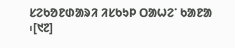ᱥᱮᱠᱚᱱᱰᱟᱨᱤ ᱤᱥᱠᱩᱞ ᱛᱟᱦᱮᱸ ᱠᱟᱱᱟ ᱾[᱑᱗]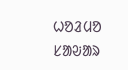ᱦᱚᱲᱢᱚ ᱥᱟᱶᱟᱨ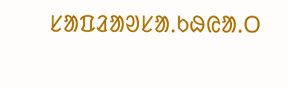ᱥᱟᱯᱲᱟᱣᱥᱟᱹᱠᱷᱭᱟᱹᱛ